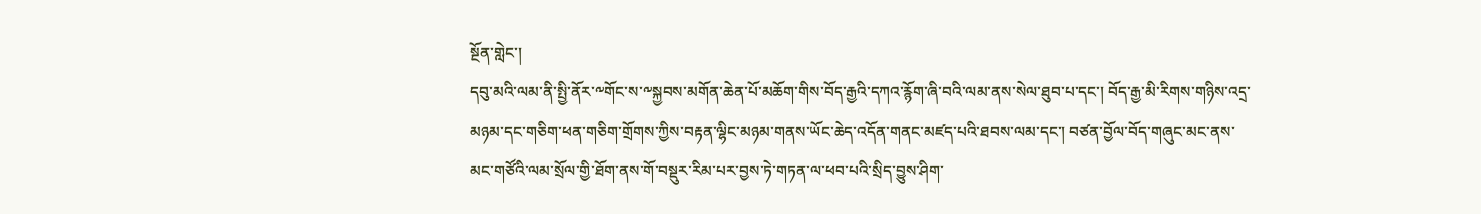སྔོན་གླེང་།
དབུ་མའི་ལམ་ནི་སྤྱི་ནོར་༸གོང་ས་༸སྐྱབས་མགོན་ཆེན་པོ་མཆོག་གིས་བོད་རྒྱའི་དཀའ་རྙོག་ཞི་བའི་ལམ་ནས་སེལ་ཐུབ་པ་དང་། བོད་རྒྱ་མི་རིགས་གཉིས་འདྲ་མཉམ་དང་གཅིག་ཕན་གཅིག་གྲོགས་ཀྱིས་བརྟན་ལྷིང་མཉམ་གནས་ཡོང་ཆེད་འདོན་གནང་མཛད་པའི་ཐབས་ལམ་དང་། བཙན་བྱོལ་བོད་གཞུང་མང་ནས་མང་གཙོའི་ལམ་སྲོལ་གྱི་ཐོག་ནས་གོ་བསྡུར་རིམ་པར་བྱས་ཏེ་གཏན་ལ་ཕབ་པའི་སྲིད་བྱུས་ཤིག་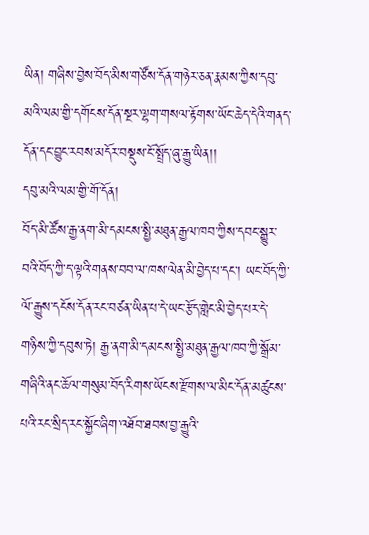ཡིན། གཞིས་བྱེས་བོད་མིས་གཙོས་དོན་གཉེར་ཅན་རྣམས་ཀྱིས་དབུ་མའི་ལམ་གྱི་དགོངས་དོན་སྔར་ལྷག་གསལ་རྟོགས་ཡོང་ཆེད་དེའི་གནད་དོན་དང་བྱུང་རབས་མདོར་བསྡུས་ངོ་སྤྲོད་ཞུ་རྒྱུ་ཡིན།།
དབུ་མའི་ལམ་གྱི་གོ་དོན།
བོད་མི་ཚོས་རྒྱ་ནག་མི་དམངས་སྤྱི་མཐུན་རྒྱལ་ཁབ་ཀྱིས་དབང་སྒྱུར་བའི་བོད་ཀྱི་ད་ལྟའི་གནས་བབ་ལ་ཁས་ལེན་མི་བྱེད་པ་དང་། ཡང་བོད་ཀྱི་ལོ་རྒྱུས་དངོས་དོན་རང་བཙན་ཡིན་པ་དེ་ཡང་རྩོད་གླེང་མི་བྱེད་པར་དེ་གཉིས་ཀྱི་དབུས་ཏེ། རྒྱ་ནག་མི་དམངས་སྤྱི་མཐུན་རྒྱལ་ཁབ་ཀྱི་སྒྲོམ་གཞིའི་ནང་ཆོལ་གསུམ་བོད་རིགས་ཡོངས་རྫོགས་ལ་མིང་དོན་མཚུངས་པའི་རང་སྲིད་རང་སྐྱོང་ཞིག་འཐོབ་ཐབས་བྱ་རྒྱུའི་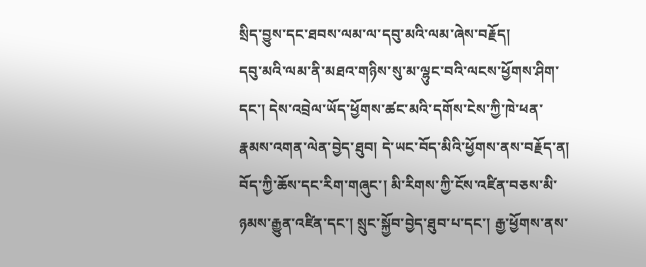སྲིད་བྱུས་དང་ཐབས་ལམ་ལ་དབུ་མའི་ལམ་ཞེས་བརྗོད།
དབུ་མའི་ལམ་ནི་མཐའ་གཉིས་སུ་མ་ལྷུང་བའི་ལངས་ཕྱོགས་ཤིག་དང་། དེས་འབྲེལ་ཡོད་ཕྱོགས་ཚང་མའི་དགོས་ངེས་ཀྱི་ཁེ་ཕན་རྣམས་འགན་ལེན་བྱེད་ཐུབ། དེ་ཡང་བོད་མིའི་ཕྱོགས་ནས་བརྗོད་ན། བོད་ཀྱི་ཆོས་དང་རིག་གཞུང་། མི་རིགས་ཀྱི་ངོས་འཛིན་བཅས་མི་ཉམས་རྒྱུན་འཛིན་དང་། སྲུང་སྐྱོབ་བྱེད་ཐུབ་པ་དང་། རྒྱ་ཕྱོགས་ནས་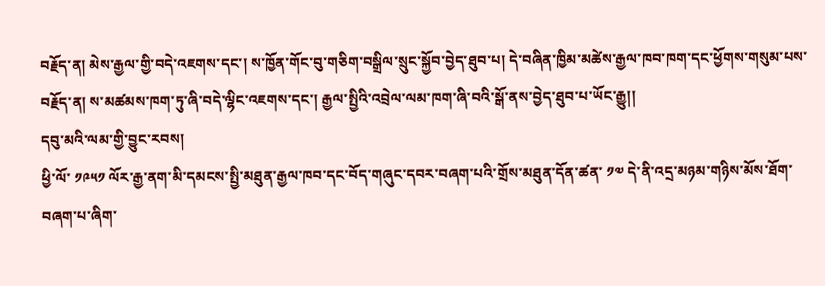བརྗོད་ན། མེས་རྒྱལ་གྱི་བདེ་འཇགས་དང་། ས་ཁྱོན་གོང་བུ་གཅིག་བསྒྲིལ་སྲུང་སྐྱོབ་བྱེད་ཐུབ་པ། དེ་བཞིན་ཁྱིམ་མཚེས་རྒྱལ་ཁབ་ཁག་དང་ཕྱོགས་གསུམ་པས་བརྗོད་ན། ས་མཚམས་ཁག་ཏུ་ཞི་བདེ་ལྷིང་འཇགས་དང་། རྒྱལ་སྤྱིའི་འབྲེལ་ལམ་ཁག་ཞི་བའི་སྒོ་ནས་བྱེད་ཐུབ་པ་ཡོང་རྒྱུ།།
དབུ་མའི་ལམ་གྱི་བྱུང་རབས།
ཕྱི་ལོ་ ༡༩༥༡ ལོར་རྒྱ་ནག་མི་དམངས་སྤྱི་མཐུན་རྒྱལ་ཁབ་དང་བོད་གཞུང་དབར་བཞག་པའི་གྲོས་མཐུན་དོན་ཚན་ ༡༧ དེ་ནི་འདྲ་མཉམ་གཉིས་མོས་ཐོག་བཞག་པ་ཞིག་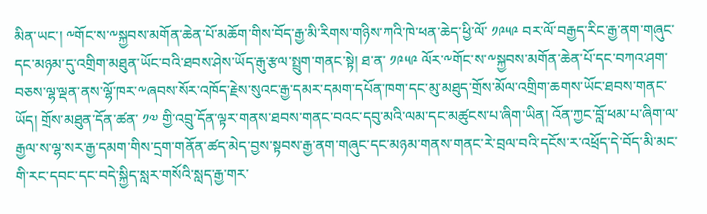མིན་ཡང་། ༸གོང་ས་༸སྐྱབས་མགོན་ཆེན་པོ་མཆོག་གིས་བོད་རྒྱ་མི་རིགས་གཉིས་ཀའི་ཁེ་ཕན་ཆེད་ཕྱི་ལོ་ ༡༩༥༩ བར་ལོ་བརྒྱད་རིང་རྒྱ་ནག་གཞུང་དང་མཉམ་དུ་འགྲིག་མཐུན་ཡོང་བའི་ཐབས་ཤེས་ཡོད་རྒུ་རྩལ་སྤྲུག་གནང་སྟེ། ཐ་ན་ ༡༩༥༩ ལོར་༸གོང་ས་༸སྐྱབས་མགོན་ཆེན་པོ་དང་བཀའ་ཤག་བཅས་ལྷ་ལྡན་ནས་ལྷོ་ཁར་༸ཞབས་སོར་འཁོད་རྗེས་སུའང་རྒྱ་དམར་དམག་དཔོན་ཁག་དང་མུ་མཐུད་གྲོས་མོལ་འགྲིག་ཆགས་ཡོང་ཐབས་གནང་ཡོད། གྲོས་མཐུན་དོན་ཚན་ ༡༧ གྱི་འབྲུ་དོན་ལྟར་གནས་ཐབས་གནང་བའང་དབུ་མའི་ལམ་དང་མཚུངས་པ་ཞིག་ཡིན། འོན་ཀྱང་བློ་ཕམ་པ་ཞིག་ལ་རྒྱལ་ས་ལྷ་སར་རྒྱ་དམག་གིས་དྲག་གནོན་ཚད་མེད་བྱས་སྟབས་རྒྱ་ནག་གཞུང་དང་མཉམ་གནས་གནང་རེ་བྲལ་བའི་དངོས་ར་འཕྲོད་དེ་བོད་མི་མང་གི་རང་དབང་དང་བདེ་སྐྱིད་སླར་གསོའི་སླད་རྒྱ་གར་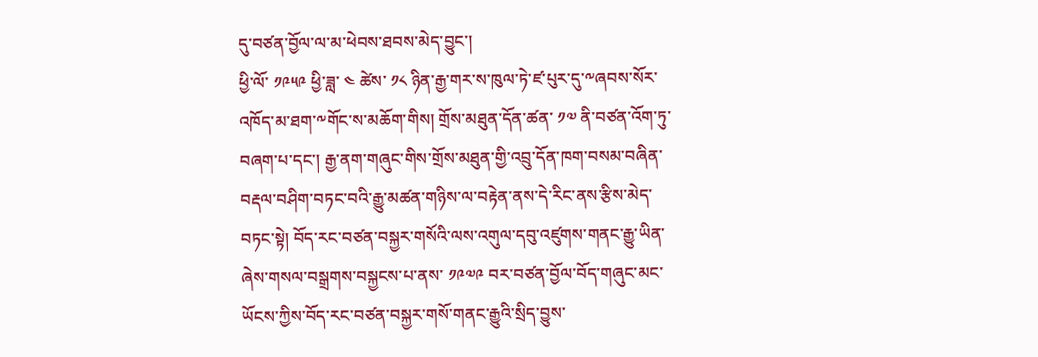དུ་བཙན་བྱོལ་ལ་མ་ཕེབས་ཐབས་མེད་བྱུང་།
ཕྱི་ལོ་ ༡༩༥༩ ཕྱི་ཟླ་ ༤ ཚེས་ ༡༨ ཉིན་རྒྱ་གར་ས་ཁུལ་ཏེ་ཛ་པུར་དུ་༸ཞབས་སོར་འཁོད་མ་ཐག་༸གོང་ས་མཆོག་གིས། གྲོས་མཐུན་དོན་ཚན་ ༡༧ ནི་བཙན་འོག་ཏུ་བཞག་པ་དང་། རྒྱ་ནག་གཞུང་གིས་གྲོས་མཐུན་གྱི་འབྲུ་དོན་ཁག་བསམ་བཞིན་བརྡལ་བཤིག་བཏང་བའི་རྒྱུ་མཚན་གཉིས་ལ་བརྟེན་ནས་དེ་རིང་ནས་རྩིས་མེད་བཏང་སྟེ། བོད་རང་བཙན་བསྐྱར་གསོའི་ལས་འགུལ་དབུ་འཛུགས་གནང་རྒྱུ་ཡིན་ཞེས་གསལ་བསྒྲགས་བསྐྱངས་པ་ནས་ ༡༩༧༩ བར་བཙན་བྱོལ་བོད་གཞུང་མང་ཡོངས་ཀྱིས་བོད་རང་བཙན་བསྐྱར་གསོ་གནང་རྒྱུའི་སྲིད་བྱུས་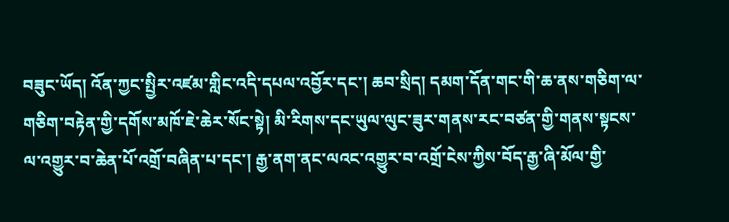བཟུང་ཡོད། འོན་ཀྱང་སྤྱིར་འཛམ་གླིང་འདི་དཔལ་འབྱོར་དང་། ཆབ་སྲིད། དམག་དོན་གང་གི་ཆ་ནས་གཅིག་ལ་གཅིག་བརྟེན་གྱི་དགོས་མཁོ་ཇེ་ཆེར་སོང་སྟེ། མི་རིགས་དང་ཡུལ་ལུང་ཟུར་གནས་རང་བཙན་གྱི་གནས་སྟངས་ལ་འགྱུར་བ་ཆེན་པོ་འགྲོ་བཞིན་པ་དང་། རྒྱ་ནག་ནང་ལའང་འགྱུར་བ་འགྲོ་ངེས་ཀྱིས་བོད་རྒྱ་ཞི་མོལ་གྱི་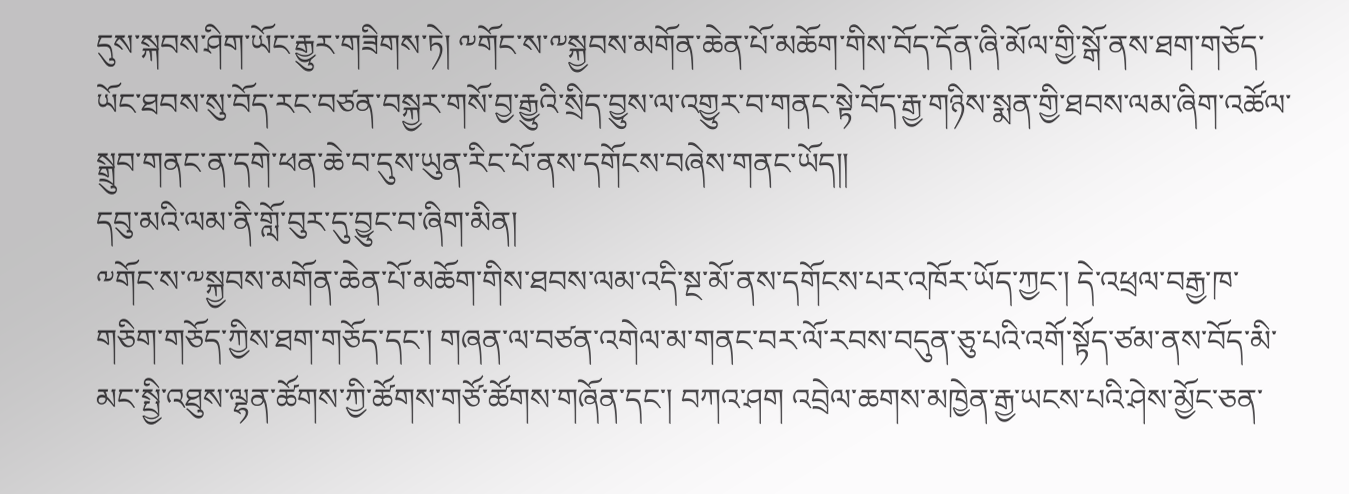དུས་སྐབས་ཤིག་ཡོང་རྒྱུར་གཟིགས་ཏེ། ༸གོང་ས་༸སྐྱབས་མགོན་ཆེན་པོ་མཆོག་གིས་བོད་དོན་ཞི་མོལ་གྱི་སྒོ་ནས་ཐག་གཅོད་ཡོང་ཐབས་སུ་བོད་རང་བཙན་བསྐྱར་གསོ་བྱ་རྒྱུའི་སྲིད་བྱུས་ལ་འགྱུར་བ་གནང་སྟེ་བོད་རྒྱ་གཉིས་སྨན་གྱི་ཐབས་ལམ་ཞིག་འཚོལ་སྒྲུབ་གནང་ན་དགེ་ཕན་ཆེ་བ་དུས་ཡུན་རིང་པོ་ནས་དགོངས་བཞེས་གནང་ཡོད།།
དབུ་མའི་ལམ་ནི་གློ་བུར་དུ་བྱུང་བ་ཞིག་མིན།
༸གོང་ས་༸སྐྱབས་མགོན་ཆེན་པོ་མཆོག་གིས་ཐབས་ལམ་འདི་སྔ་མོ་ནས་དགོངས་པར་འཁོར་ཡོད་ཀྱང་། དེ་འཕྲལ་བརྒྱ་ཁ་གཅིག་གཅོད་ཀྱིས་ཐག་གཅོད་དང་། གཞན་ལ་བཙན་འགེལ་མ་གནང་བར་ལོ་རབས་བདུན་ཅུ་པའི་འགོ་སྟོད་ཙམ་ནས་བོད་མི་མང་སྤྱི་འཐུས་ལྷན་ཚོགས་ཀྱི་ཚོགས་གཙོ་ཚོགས་གཞོན་དང་། བཀའ་ཤག འབྲེལ་ཆགས་མཁྱེན་རྒྱ་ཡངས་པའི་ཤེས་མྱོང་ཅན་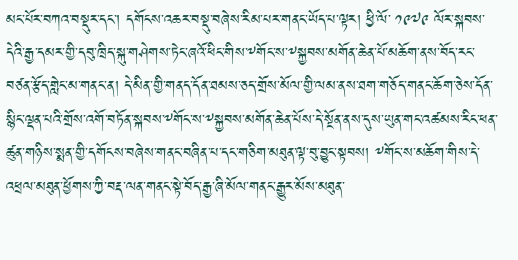མང་པོར་བཀའ་བསྡུར་དང་། དགོངས་འཆར་བསྡུ་བཞེས་རིམ་པར་གནང་ཡོད་པ་ལྟར། ཕྱི་ལོ་ ༡༩༧༩ ལོར་སྐབས་དེའི་རྒྱ་དམར་གྱི་དབུ་ཁྲིད་སྐུ་གཤེགས་ཏེང་ཞའོ་ཕིང་གིས་༸གོང་ས་༸སྐྱབས་མགོན་ཆེན་པོ་མཆོག་ནས་བོད་རང་བཙན་རྩོད་གླེང་མ་གནང་ན། དེ་མིན་གྱི་གནད་དོན་ཐམས་ཅད་གྲོས་མོལ་གྱི་ལམ་ནས་ཐག་གཅོད་གནང་ཆོག་ཅེས་དོན་སྙིང་ལྡན་པའི་གྲོས་འགོ་བཏོན་སྐབས་༸གོང་ས་༸སྐྱབས་མགོན་ཆེན་པོས་དེ་སྔོན་ནས་དུས་ཡུན་གང་འཚམས་རིང་ཕན་ཚུན་གཉིས་སྨན་གྱི་དགོངས་བཞེས་གནང་བཞིན་པ་དང་གཅིག་མཐུན་ལྟ་བུ་བྱུང་སྟབས། ༸གོང་ས་མཆོག་གིས་དེ་འཕྲལ་མཐུན་ཕྱོགས་ཀྱི་བརྡ་ལན་གནང་སྟེ་བོད་རྒྱ་ཞི་མོལ་གནང་རྒྱུར་མོས་མཐུན་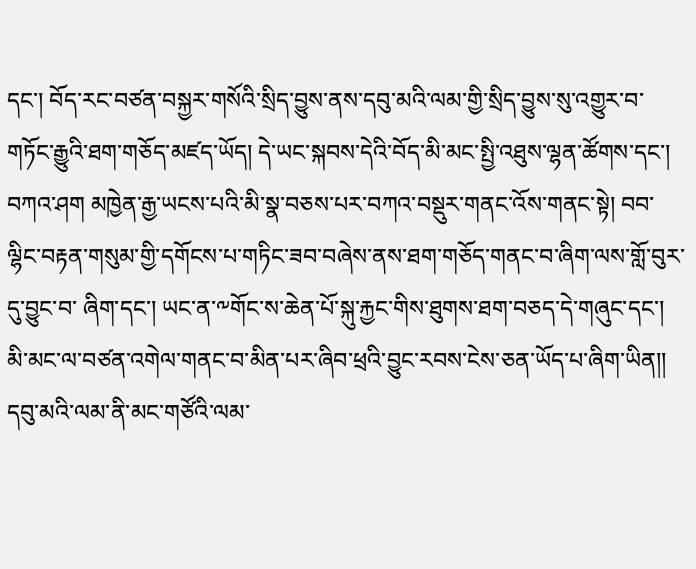དང་། བོད་རང་བཙན་བསྐྱར་གསོའི་སྲིད་བྱུས་ནས་དབུ་མའི་ལམ་གྱི་སྲིད་བྱུས་སུ་འགྱུར་བ་གཏོང་རྒྱུའི་ཐག་གཅོད་མཛད་ཡོད། དེ་ཡང་སྐབས་དེའི་བོད་མི་མང་སྤྱི་འཐུས་ལྷན་ཚོགས་དང་། བཀའ་ཤག མཁྱེན་རྒྱ་ཡངས་པའི་མི་སྣ་བཅས་པར་བཀའ་བསྡུར་གནང་འོས་གནང་སྟེ། བབ་ལྷིང་བརྟན་གསུམ་གྱི་དགོངས་པ་གཏིང་ཟབ་བཞེས་ནས་ཐག་གཅོད་གནང་བ་ཞིག་ལས་གློ་བུར་དུ་བྱུང་བ་ ཞིག་དང་། ཡང་ན་༸གོང་ས་ཆེན་པོ་སྐུ་རྐྱང་གིས་ཐུགས་ཐག་བཅད་དེ་གཞུང་དང་། མི་མང་ལ་བཙན་འགེལ་གནང་བ་མིན་པར་ཞིབ་ཕྲའི་བྱུང་རབས་ངེས་ཅན་ཡོད་པ་ཞིག་ཡིན།།
དབུ་མའི་ལམ་ནི་མང་གཙོའི་ལམ་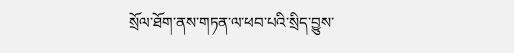སྲོལ་ཐོག་ནས་གཏན་ལ་ཕབ་པའི་སྲིད་བྱུས་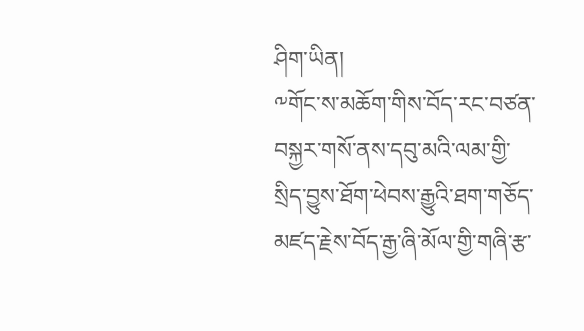ཤིག་ཡིན།
༸གོང་ས་མཆོག་གིས་བོད་རང་བཙན་བསྐྱར་གསོ་ནས་དབུ་མའི་ལམ་གྱི་སྲིད་བྱུས་ཐོག་ཕེབས་རྒྱུའི་ཐག་གཅོད་མཛད་རྗེས་བོད་རྒྱ་ཞི་མོལ་གྱི་གཞི་རྩ་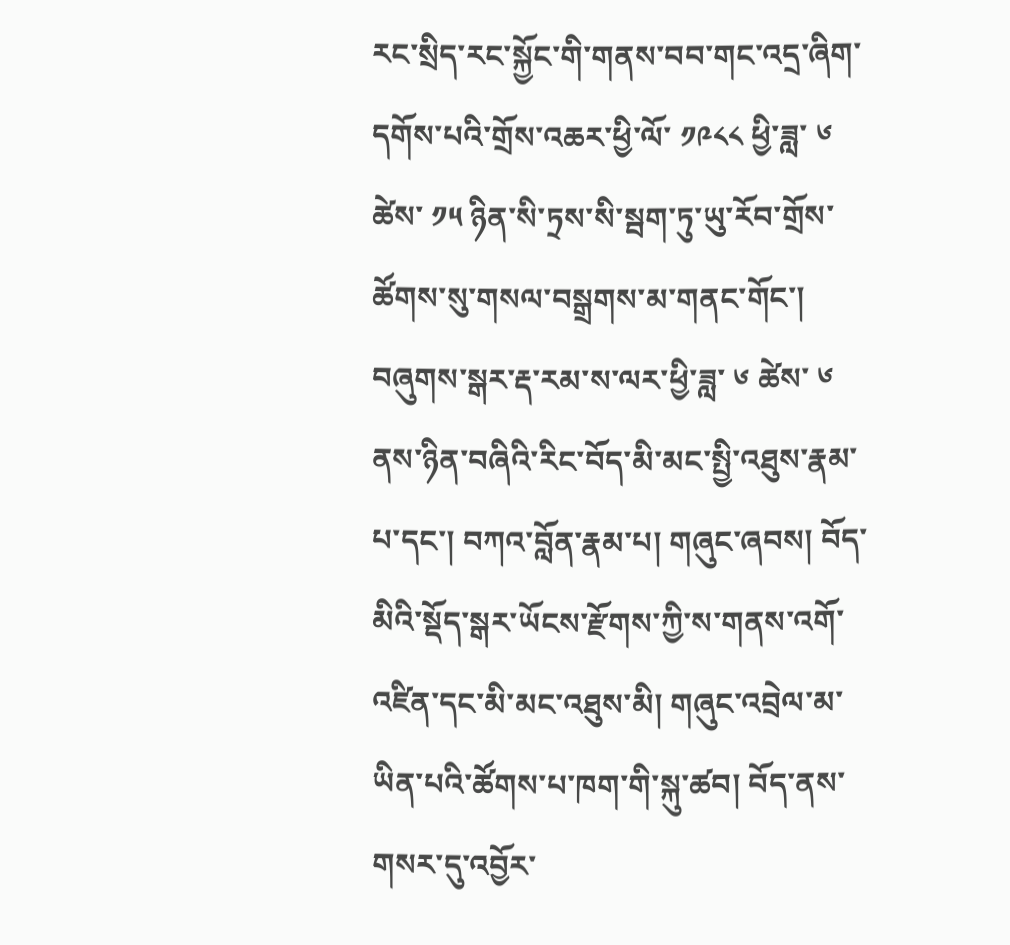རང་སྲིད་རང་སྐྱོང་གི་གནས་བབ་གང་འདྲ་ཞིག་དགོས་པའི་གྲོས་འཆར་ཕྱི་ལོ་ ༡༩༨༨ ཕྱི་ཟླ་ ༦ ཚེས་ ༡༥ ཉིན་སི་ཏྲས་སི་སྦག་ཏུ་ཡུ་རོབ་གྲོས་ཚོགས་སུ་གསལ་བསྒྲགས་མ་གནང་གོང་། བཞུགས་སྒར་རྡ་རམ་ས་ལར་ཕྱི་ཟླ་ ༦ ཚེས་ ༦ ནས་ཉིན་བཞིའི་རིང་བོད་མི་མང་སྤྱི་འཐུས་རྣམ་པ་དང་། བཀའ་བློན་རྣམ་པ། གཞུང་ཞབས། བོད་མིའི་སྡོད་སྒར་ཡོངས་རྫོགས་ཀྱི་ས་གནས་འགོ་འཛིན་དང་མི་མང་འཐུས་མི། གཞུང་འབྲེལ་མ་ཡིན་པའི་ཚོགས་པ་ཁག་གི་སྐུ་ཚབ། བོད་ནས་གསར་དུ་འབྱོར་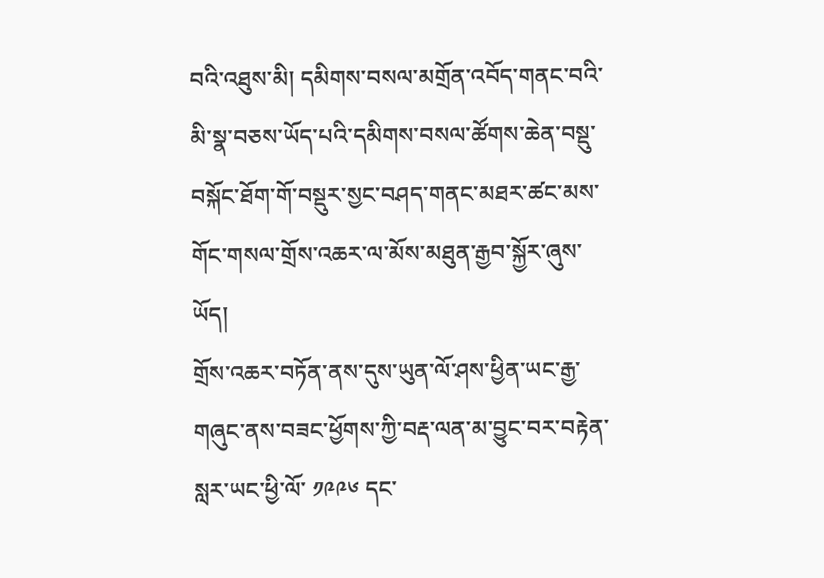བའི་འཐུས་མི། དམིགས་བསལ་མགྲོན་འབོད་གནང་བའི་མི་སྣ་བཅས་ཡོད་པའི་དམིགས་བསལ་ཚོགས་ཆེན་བསྡུ་བསྐོང་ཐོག་གོ་བསྡུར་སྱང་བཤད་གནང་མཐར་ཚང་མས་གོང་གསལ་གྲོས་འཆར་ལ་མོས་མཐུན་རྒྱབ་སྐྱོར་ཞུས་ཡོད།
གྲོས་འཆར་བཏོན་ནས་དུས་ཡུན་ལོ་ཤས་ཕྱིན་ཡང་རྒྱ་གཞུང་ནས་བཟང་ཕྱོགས་ཀྱི་བརྡ་ལན་མ་བྱུང་བར་བརྟེན་སླར་ཡང་ཕྱི་ལོ་ ༡༩༩༦ དང་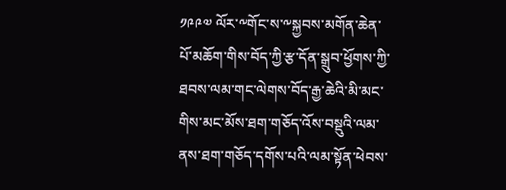༡༩༩༧ ལོར་༸གོང་ས་༸སྐྱབས་མགོན་ཆེན་པོ་མཆོག་གིས་བོད་ཀྱི་རྩ་དོན་སྒྲུབ་ཕྱོགས་ཀྱི་ཐབས་ལམ་གང་ལེགས་བོད་རྒྱ་ཆེའི་མི་མང་གིས་མང་མོས་ཐག་གཅོད་འོས་བསྡུའི་ལམ་ནས་ཐག་གཅོད་དགོས་པའི་ལམ་སྟོན་ཕེབས་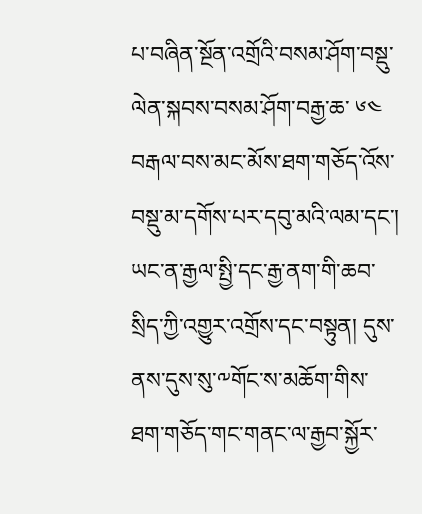པ་བཞིན་སྔོན་འགྲོའི་བསམ་ཤོག་བསྡུ་ལེན་སྐབས་བསམ་ཤོག་བརྒྱ་ཆ་ ༦༤ བརྒལ་བས་མང་མོས་ཐག་གཅོད་འོས་བསྡུ་མ་དགོས་པར་དབུ་མའི་ལམ་དང་། ཡང་ན་རྒྱལ་སྤྱི་དང་རྒྱ་ནག་གི་ཆབ་སྲིད་ཀྱི་འགྱུར་འགྲོས་དང་བསྟུན། དུས་ནས་དུས་སུ་༸གོང་ས་མཆོག་གིས་ཐག་གཅོད་གང་གནང་ལ་རྒྱབ་སྐྱོར་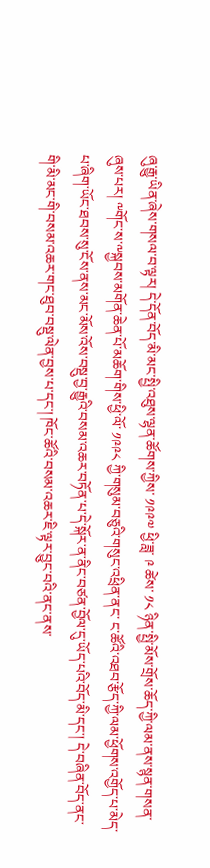ཞུ་རྒྱུ་ཡིན་ཞེས་གསལ་བ་ལྟར། དེ་དོན་བོད་མི་མང་སྤྱི་འཐུས་ལྷན་ཚོགས་ཀྱིས་ ༡༩༩༧ ཕྱི་ཟླ་ ༩ ཚེས་ ༡༨ ཉིན་སྤྱི་མོས་གྲོས་ཆོད་ཀྱི་ལམ་ནས་སྙན་གསན་ཞུས་པར། ༸གོང་ས་༸སྐྱབས་མགོན་ཆེན་པོ་མཆོག་གིས་ཕྱི་ལོ་ ༡༩༩༨ ཀྱི་གསུམ་བཅུའི་གསུང་འཕྲིན་ནང་ ང་ཚོའི་འཐབ་རྩོད་ཀྱི་ལམ་ཕྱོགས་འགྱོད་པ་མེད་པ་ཞིག་ཡོང་ཐབས་སུ་ངོས་ནས་མང་མོས་འོས་བསྡུ་བྱ་རྒྱུའི་བསམ་འཆར་བཏོན་པ་དེ་སྐོར་ན་ནིང་བཙན་བྱོལ་དུ་ཡོད་པའི་བོད་མི་དང་། དེ་བཞིན་བོད་ནང་གི་མི་མང་གི་བསམ་འཆར་གང་ཐུབ་བསྡུ་ལེན་བྱས་པ་དང་། ཁོང་ཚོའི་བསམ་འཆར་ཇི་ལྟར་བྱུང་བའི་ནང་ནས་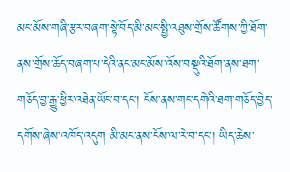མང་མོས་གཞི་རྩར་བཞག་སྟེ་བོད་མི་མང་སྤྱི་འཐུས་གྲོས་ཚོགས་ཀྱི་ཐོག་ནས་གྲོས་ཆོད་བཞག་པ་དེའི་ནང་མང་མོས་འོས་བསྡུའི་ཐོག་ནས་ཐག་གཅོད་བྱ་རྒྱུ་ཕྱིར་འཐེན་ཡོང་བ་དང་། ངོས་ནས་གང་དགེའི་ཐག་གཅོད་བྱེད་དགོས་ཞེས་འཁོད་འདུག མི་མང་ནས་ངོས་ལ་རེ་བ་དང་། ཡིད་ཆེས་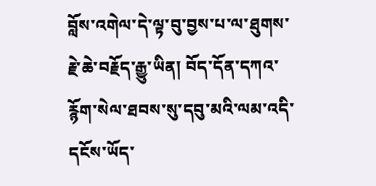བློས་འགེལ་དེ་ལྟ་བུ་བྱས་པ་ལ་ཐུགས་རྗེ་ཆེ་བརྗོད་རྒྱུ་ཡིན། བོད་དོན་དཀའ་རྙོག་སེལ་ཐབས་སུ་དབུ་མའི་ལམ་འདི་དངོས་ཡོད་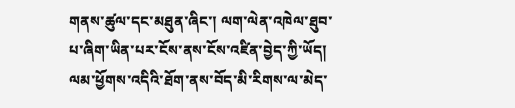གནས་ཚུལ་དང་མཐུན་ཞིང་། ལག་ལེན་འཁེལ་ཐུབ་པ་ཞིག་ཡིན་པར་ངོས་ནས་ངོས་འཛིན་བྱེད་ཀྱི་ཡོད། ལམ་ཕྱོགས་འདིའི་ཐོག་ནས་བོད་མི་རིགས་ལ་མེད་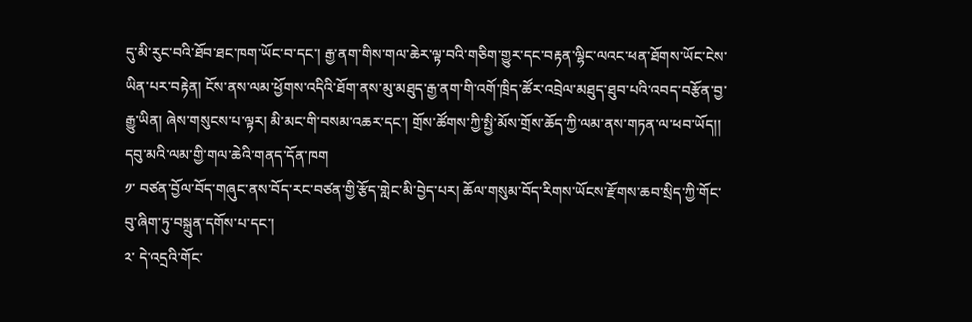དུ་མི་རུང་བའི་ཐོབ་ཐང་ཁག་ཡོང་བ་དང་། རྒྱ་ནག་གིས་གལ་ཆེར་ལྟ་བའི་གཅིག་གྱུར་དང་བརྟན་ལྷིང་ལའང་ཕན་ཐོགས་ཡོང་ངེས་ཡིན་པར་བརྟེན། ངོས་ནས་ལམ་ཕྱོགས་འདིའི་ཐོག་ནས་མུ་མཐུད་རྒྱ་ནག་གི་འགོ་ཁྲིད་ཚོར་འབྲེལ་མཐུད་ཐུབ་པའི་འབད་བརྩོན་བྱ་རྒྱུ་ཡིན། ཞེས་གསུངས་པ་ལྟར། མི་མང་གི་བསམ་འཆར་དང་། གྲོས་ཚོགས་ཀྱི་སྤྱི་མོས་གྲོས་ཆོད་ཀྱི་ལམ་ནས་གཏན་ལ་ཕབ་ཡོད།།
དབུ་མའི་ལམ་གྱི་གལ་ཆེའི་གནད་དོན་ཁག
༡་ བཙན་བྱོལ་བོད་གཞུང་ནས་བོད་རང་བཙན་གྱི་རྩོད་གླེང་མི་བྱེད་པར། ཆོལ་གསུམ་བོད་རིགས་ཡོངས་རྫོགས་ཆབ་སྲིད་ཀྱི་གོང་བུ་ཞིག་ཏུ་བསྐྲུན་དགོས་པ་དང་།
༢་ དེ་འདྲའི་གོང་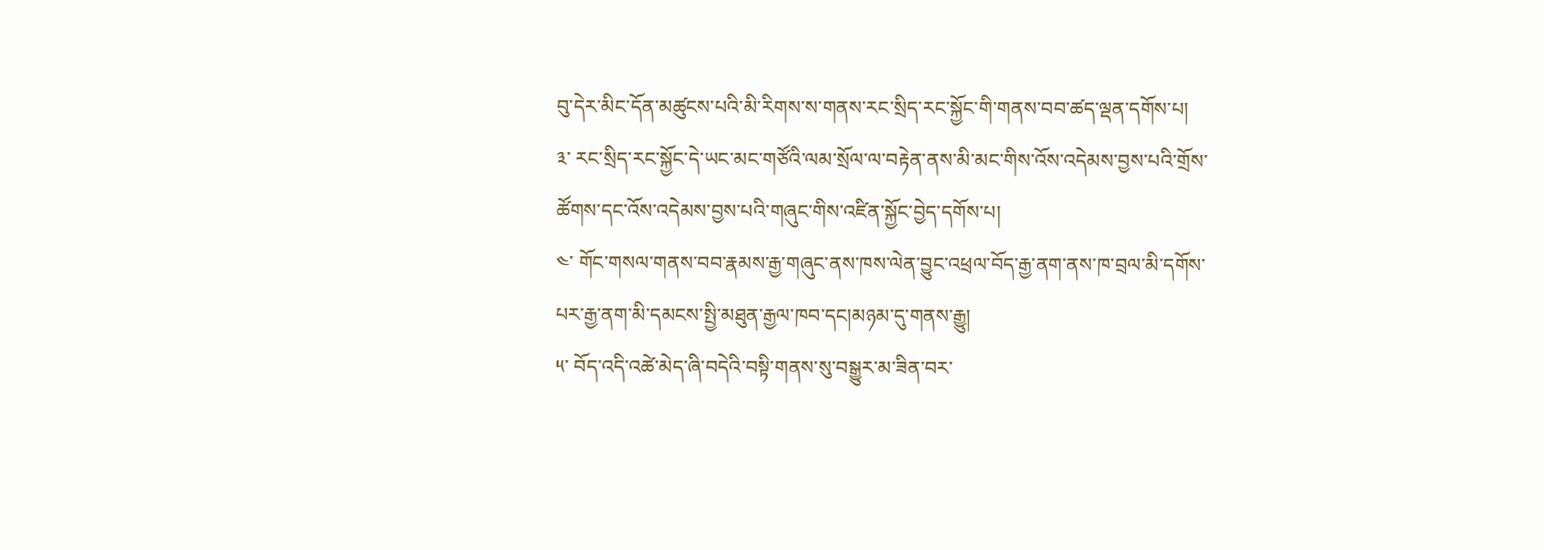བུ་དེར་མིང་དོན་མཚུངས་པའི་མི་རིགས་ས་གནས་རང་སྲིད་རང་སྐྱོང་གི་གནས་བབ་ཚད་ལྡན་དགོས་པ།
༣་ རང་སྲིད་རང་སྐྱོང་དེ་ཡང་མང་གཙོའི་ལམ་སྲོལ་ལ་བརྟེན་ནས་མི་མང་གིས་འོས་འདེམས་བྱས་པའི་གྲོས་ཚོགས་དང་འོས་འདེམས་བྱས་པའི་གཞུང་གིས་འཛིན་སྐྱོང་བྱེད་དགོས་པ།
༤་ གོང་གསལ་གནས་བབ་རྣམས་རྒྱ་གཞུང་ནས་ཁས་ལེན་བྱུང་འཕྲལ་བོད་རྒྱ་ནག་ནས་ཁ་བྲལ་མི་དགོས་པར་རྒྱ་ནག་མི་དམངས་སྤྱི་མཐུན་རྒྱལ་ཁབ་དང།མཉམ་དུ་གནས་རྒྱུ།
༥་ བོད་འདི་འཚེ་མེད་ཞི་བདེའི་བསྟི་གནས་སུ་བསྒྱུར་མ་ཟིན་བར་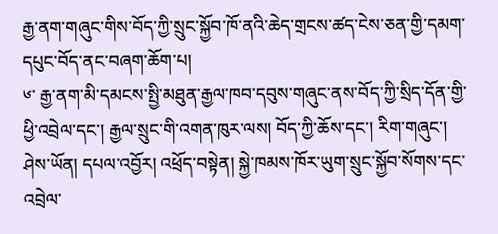རྒྱ་ནག་གཞུང་གིས་བོད་ཀྱི་སྲུང་སྐྱོབ་ཁོ་ནའི་ཆེད་གྲངས་ཚད་ངེས་ཅན་གྱི་དམག་དཔུང་བོད་ནང་བཞག་ཆོག་པ།
༦་ རྒྱ་ནག་མི་དམངས་སྤྱི་མཐུན་རྒྱལ་ཁབ་དབུས་གཞུང་ནས་བོད་ཀྱི་སྲིད་དོན་གྱི་ཕྱི་འབྲེལ་དང་། རྒྱལ་སྲུང་གི་འགན་ཁུར་ལས། བོད་ཀྱི་ཆོས་དང་། རིག་གཞུང་། ཤེས་ཡོན། དཔལ་འབྱོར། འཕྲོད་བསྟེན། སྐྱེ་ཁམས་ཁོར་ཡུག་སྲུང་སྐྱོབ་སོགས་དང་འབྲེལ་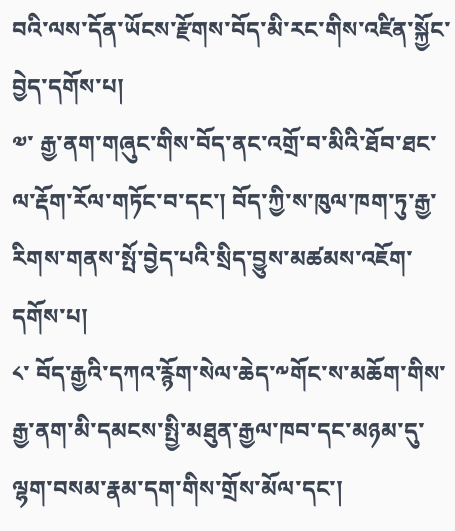བའི་ལས་དོན་ཡོངས་རྫོགས་བོད་མི་རང་གིས་འཛིན་སྐྱོང་བྱེད་དགོས་པ།
༧་ རྒྱ་ནག་གཞུང་གིས་བོད་ནང་འགྲོ་བ་མིའི་ཐོབ་ཐང་ལ་རྡོག་རོལ་གཏོང་བ་དང་། བོད་ཀྱི་ས་ཁུལ་ཁག་ཏུ་རྒྱ་རིགས་གནས་སྤོ་བྱེད་པའི་སྲིད་བྱུས་མཚམས་འཇོག་དགོས་པ།
༨་ བོད་རྒྱའི་དཀའ་རྙོག་སེལ་ཆེད་༸གོང་ས་མཆོག་གིས་རྒྱ་ནག་མི་དམངས་སྤྱི་མཐུན་རྒྱལ་ཁབ་དང་མཉམ་དུ་ལྷག་བསམ་རྣམ་དག་གིས་གྲོས་མོལ་དང་།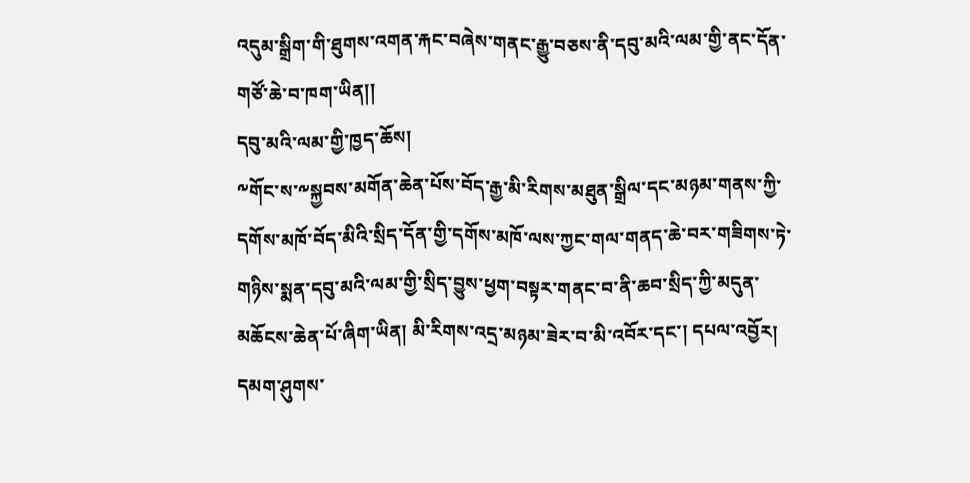འདུམ་སྒྲིག་གི་ཐུགས་འགན་རྐང་བཞེས་གནང་རྒྱུ་བཅས་ནི་དབུ་མའི་ལམ་གྱི་ནང་དོན་གཙོ་ཆེ་བ་ཁག་ཡིན།།
དབུ་མའི་ལམ་གྱི་ཁྱད་ཆོས།
༸གོང་ས་༸སྐྱབས་མགོན་ཆེན་པོས་བོད་རྒྱ་མི་རིགས་མཐུན་སྒྲིལ་དང་མཉམ་གནས་ཀྱི་དགོས་མཁོ་བོད་མིའི་སྲིད་དོན་གྱི་དགོས་མཁོ་ལས་ཀྱང་གལ་གནད་ཆེ་བར་གཟིགས་ཏེ་གཉིས་སྨན་དབུ་མའི་ལམ་གྱི་སྲིད་བྱུས་ཕྱག་བསྟར་གནང་བ་ནི་ཆབ་སྲིད་ཀྱི་མདུན་མཆོངས་ཆེན་པོ་ཞིག་ཡིན། མི་རིགས་འདྲ་མཉམ་ཟེར་བ་མི་འབོར་དང་། དཔལ་འབྱོར། དམག་ཤུགས་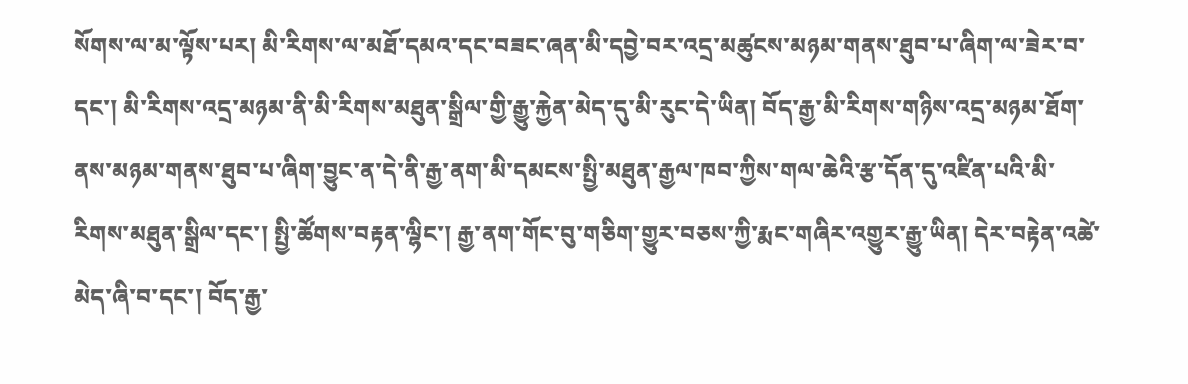སོགས་ལ་མ་ལྟོས་པར། མི་རིགས་ལ་མཐོ་དམའ་དང་བཟང་ཞན་མི་དབྱེ་བར་འདྲ་མཚུངས་མཉམ་གནས་ཐུབ་པ་ཞིག་ལ་ཟེར་བ་དང་། མི་རིགས་འདྲ་མཉམ་ནི་མི་རིགས་མཐུན་སྒྲིལ་གྱི་རྒྱུ་རྐྱེན་མེད་དུ་མི་རུང་དེ་ཡིན། བོད་རྒྱ་མི་རིགས་གཉིས་འདྲ་མཉམ་ཐོག་ནས་མཉམ་གནས་ཐུབ་པ་ཞིག་བྱུང་ན་དེ་ནི་རྒྱ་ནག་མི་དམངས་སྤྱི་མཐུན་རྒྱལ་ཁབ་ཀྱིས་གལ་ཆེའི་རྩ་དོན་དུ་འཛིན་པའི་མི་རིགས་མཐུན་སྒྲིལ་དང་། སྤྱི་ཚོགས་བརྟན་ལྷིང་། རྒྱ་ནག་གོང་བུ་གཅིག་གྱུར་བཅས་ཀྱི་རྨང་གཞིར་འགྱུར་རྒྱུ་ཡིན། དེར་བརྟེན་འཚེ་མེད་ཞི་བ་དང་། བོད་རྒྱ་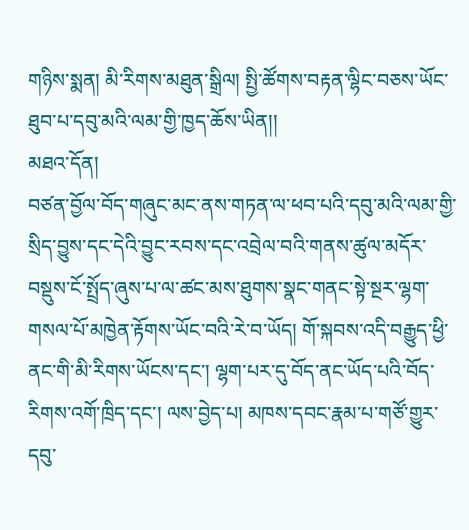གཉིས་སྨན། མི་རིགས་མཐུན་སྒྲིལ། སྤྱི་ཚོགས་བརྟན་ལྷིང་བཅས་ཡོང་ཐུབ་པ་དབུ་མའི་ལམ་གྱི་ཁྱད་ཆོས་ཡིན།།
མཐའ་དོན།
བཙན་བྱོལ་བོད་གཞུང་མང་ནས་གཏན་ལ་ཕབ་པའི་དབུ་མའི་ལམ་གྱི་སྲིད་བྱུས་དང་དེའི་བྱུང་རབས་དང་འབྲེལ་བའི་གནས་ཚུལ་མདོར་བསྡུས་ངོ་སྤྲོད་ཞུས་པ་ལ་ཚང་མས་ཐུགས་སྣང་གནང་སྟེ་སྔར་ལྷག་གསལ་པོ་མཁྱེན་རྟོགས་ཡོང་བའི་རེ་བ་ཡོད། གོ་སྐབས་འདི་བརྒྱུད་ཕྱི་ནང་གི་མི་རིགས་ཡོངས་དང་། ལྷག་པར་དུ་བོད་ནང་ཡོད་པའི་བོད་རིགས་འགོ་ཁྲིད་དང་། ལས་བྱེད་པ། མཁས་དབང་རྣམ་པ་གཙོ་གྱུར་དབུ་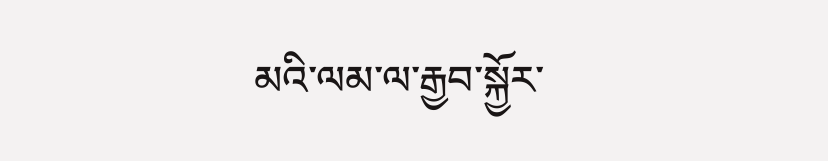མའི་ལམ་ལ་རྒྱབ་སྐྱོར་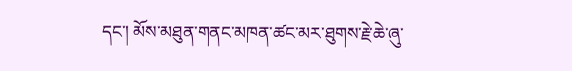དང་། མོས་མཐུན་གནང་མཁན་ཚང་མར་ཐུགས་རྗེ་ཆེ་ཞུ་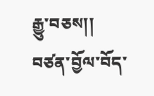རྒྱུ་བཅས།།
བཙན་བྱོལ་བོད་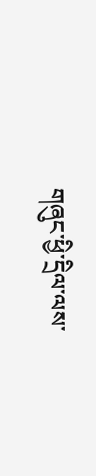གཞུང་ཕྱི་དྲིལ་ལས་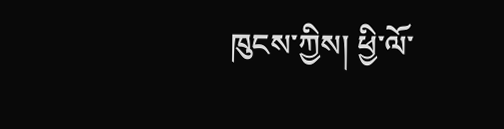ཁུངས་ཀྱིས། ཕྱི་ལོ་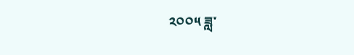༢༠༠༥ ཟླ་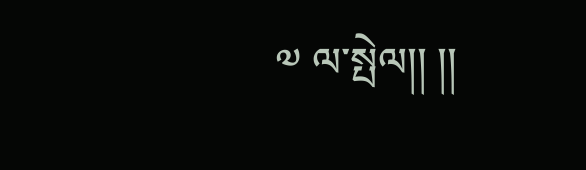༧ ལ་སྤེལ།། །།